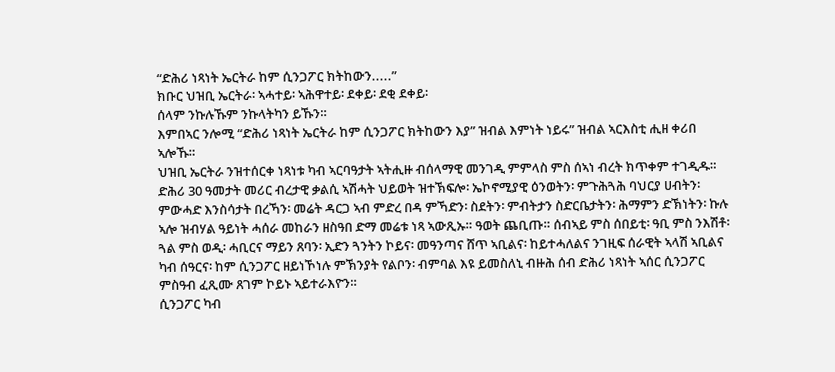“ድሕሪ ነጻነት ኤርትራ ከም ሲንጋፖር ክትከውን.....”
ክቡር ህዝቢ ኤርትራ፡ ኣሓተይ፡ ኣሕዋተይ፡ ደቀይ፡ ደቂ ደቀይ፡
ሰላም ንኩሉኹም ንኩላትካን ይኹን።
እምበኣር ንሎሚ “ድሕሪ ነጻነት ኤርትራ ከም ሲንጋፖር ክትከውን እያ” ዝብል እምነት ነይሩ” ዝብል ኣርእስቲ ሒዘ ቀሪበ ኣሎኹ።
ህዝቢ ኤርትራ ንዝተሰርቀ ነጻነቱ ካብ ኣርባዓታት ኣትሒዙ ብሰላማዊ መንገዲ ምምላስ ምስ ሰኣነ ብረት ክጥቀም ተገዲዱ። ድሕሪ 30 ዓመታት መሪር ብረታዊ ቃልሲ ኣሽሓት ህይወት ዝተኽፍሎ፡ ኤኮኖሚያዊ ዕንወትን፡ ምጉሕጓሕ ባህርያ ሀብትን፡ ምውሓድ እንስሳታት በረኻን፡ መሬት ዳርጋ ኣብ ምድረ በዳ ምኻድን፡ ስደትን፡ ምብትታን ስድርቤታትን፡ ሕማምን ድኽነትን፡ ኩሉ ኣሎ ዝብሃል ዓይነት ሓሰራ መከራን ዘስዓበ ድማ መሬቱ ነጻ ኣውጺኡ። ዓወት ጨቢጡ። ሰብኣይ ምስ ሰበይቲ፡ ዓቢ ምስ ንእሽቶ፡ ጓል ምስ ወዲ፡ ሓቢርና ማይን ጸባን፡ ኢድን ጓንትን ኮይና፡ መዓንጣና ሸጥ ኣቢልና፡ ከይተሓለልና ንገዚፍ ሰራዊት ኣላሽ ኣቢልና ካብ ሰዓርና፡ ከም ሲንጋፖር ዘይነኾነሉ ምኽንያት የልቦን፡ ብምባል እዩ ይመስለኒ ብዙሕ ሰብ ድሕሪ ነጻነት ኣሰር ሲንጋፖር ምስዓብ ፈጺሙ ጸገም ኮይኑ ኣይተራእዮን።
ሲንጋፖር ካብ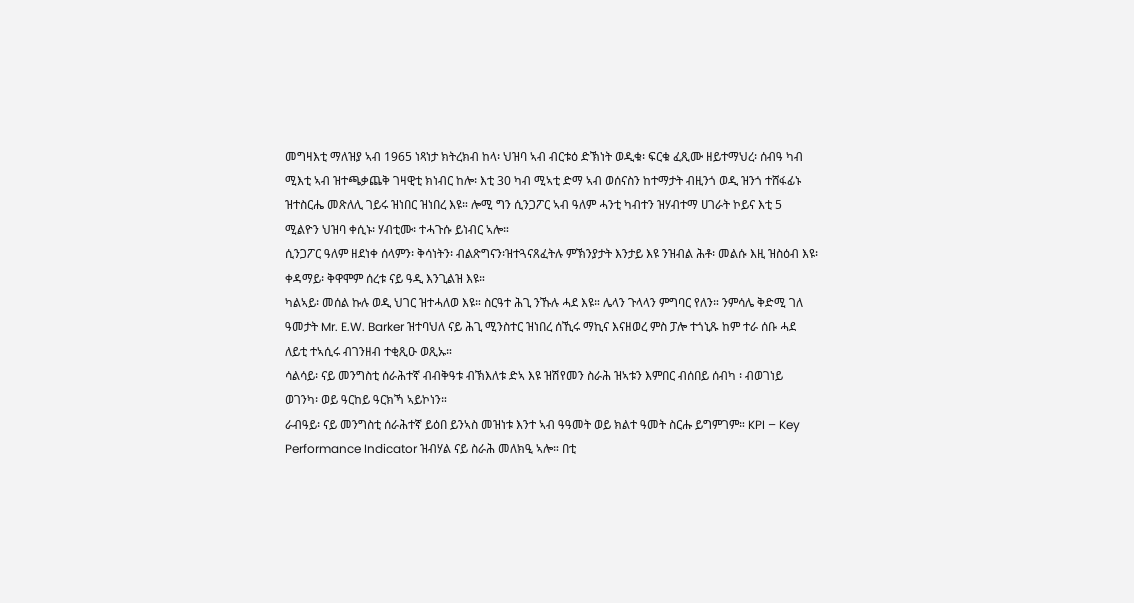መግዛእቲ ማለዝያ ኣብ 1965 ነጻነታ ክትረክብ ከላ፡ ህዝባ ኣብ ብርቱዕ ድኽነት ወዲቁ፡ ፍርቁ ፈጺሙ ዘይተማህረ፡ ሰብዓ ካብ ሚእቲ ኣብ ዝተጫቃጨቅ ገዛዊቲ ክነብር ከሎ፡ እቲ 30 ካብ ሚኣቲ ድማ ኣብ ወሰናስን ከተማታት ብዚንጎ ወዲ ዝንጎ ተሸፋፊኑ ዝተስርሔ መጽለሊ ገይሩ ዝነበር ዝነበረ እዩ። ሎሚ ግን ሲንጋፖር ኣብ ዓለም ሓንቲ ካብተን ዝሃብተማ ሀገራት ኮይና እቲ 5 ሚልዮን ህዝባ ቀሲኑ፡ ሃብቲሙ፡ ተሓጉሱ ይነብር ኣሎ።
ሲንጋፖር ዓለም ዘደነቀ ሰላምን፡ ቅሳነትን፡ ብልጽግናን፡ዝተጓናጸፈትሉ ምኽንያታት እንታይ እዩ ንዝብል ሕቶ፡ መልሱ እዚ ዝስዕብ እዩ፡
ቀዳማይ፡ ቅዋሞም ሰረቱ ናይ ዓዲ እንጊልዝ እዩ።
ካልኣይ፡ መሰል ኩሉ ወዲ ህገር ዝተሓለወ እዩ። ስርዓተ ሕጊ ንኹሉ ሓደ እዩ። ሌላን ጉላላን ምግባር የለን። ንምሳሌ ቅድሚ ገለ ዓመታት Mr. E.W. Barker ዝተባህለ ናይ ሕጊ ሚንስተር ዝነበረ ሰኺሩ ማኪና እናዘወረ ምስ ፓሎ ተጎኒጹ ከም ተራ ሰቡ ሓደ ለይቲ ተኣሲሩ ብገንዘብ ተቂጺዑ ወጺኡ።
ሳልሳይ፡ ናይ መንግስቲ ሰራሕተኛ ብብቅዓቱ ብኽእለቱ ድኣ እዩ ዝሽየመን ስራሕ ዝኣቱን እምበር ብሰበይ ሰብካ ፡ ብወገነይ ወገንካ፡ ወይ ዓርከይ ዓርክኻ ኣይኮነን።
ራብዓይ፡ ናይ መንግስቲ ሰራሕተኛ ይዕበ ይንኣስ መዝነቱ እንተ ኣብ ዓዓመት ወይ ክልተ ዓመት ስርሑ ይግምገም። KPI – Key Performance Indicator ዝብሃል ናይ ስራሕ መለክዒ ኣሎ። በቲ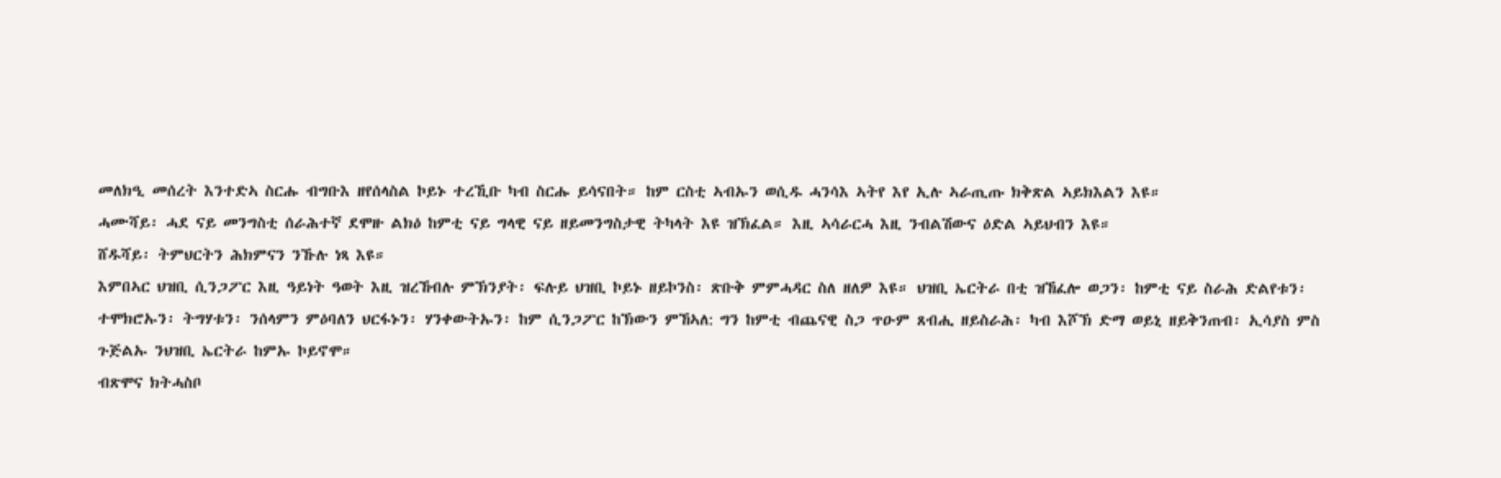መለክዒ መሰረት እንተድኣ ስርሑ ብግቡእ ዘየሰላስል ኮይኑ ተረኺቡ ካብ ስርሑ ይሳናበት። ከም ርስቲ ኣብኡን ወሲዱ ሓንሳእ ኣትየ እየ ኢሉ ኣራጢጡ ክቅጽል ኣይክእልን እዩ።
ሓሙሻይ፡ ሓደ ናይ መንግስቲ ሰራሕተኛ ደሞዙ ልክዕ ከምቲ ናይ ግላዊ ናይ ዘይመንግስታዊ ትካላት እዩ ዝኽፈል። እዚ ኣሳራርሓ እዚ ንብልሽውና ዕድል ኣይህብን እዩ።
ሸዱሻይ፡ ትምህርትን ሕክምናን ንኹሉ ነጻ እዩ።
እምበኣር ህዝቢ ሲንጋፖር እዚ ዓይነት ዓወት እዚ ዝረኸብሉ ምኽንያት፡ ፍሉይ ህዝቢ ኮይኑ ዘይኮንስ፡ ጽቡቅ ምምሓዳር ስለ ዘለዎ እዩ። ህዝቢ ኤርትራ በቲ ዝኸፈሎ ወጋን፡ ከምቲ ናይ ስራሕ ድልየቱን፡ ተሞክሮኡን፡ ትግሃቱን፡ ንሰላምን ምዕባለን ህርፋኑን፡ ሃንቀውትኡን፡ ከም ሲንጋፖር ከኽውን ምኸኣለ: ግን ከምቲ ብጨናዊ ስጋ ጥዑም ጸብሒ ዘይስራሕ፡ ካብ እሾኽ ድማ ወይኒ ዘይቅንጠብ፡ ኢሳያስ ምስ ጉጅልኡ ንህዝቢ ኤርትራ ከምኡ ኮይኖሞ።
ብጽሞና ክትሓስቦ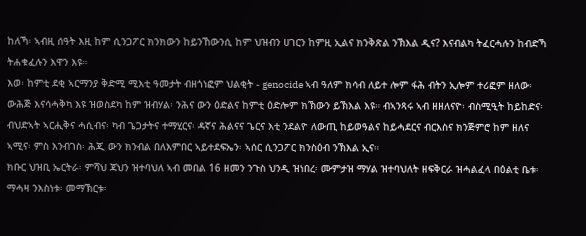ከለኻ፡ ኣብዚ ሰዓት እዚ ከም ሲንጋፖር ክንክውን ከይንኸውንሲ ከም ህዝብን ሀገርን ከምዚ ኢልና ክንቅጽል ንኽእል ዲና? እናብልካ ትፈርሓሉን ከብድኻ ትሐቁፈሉን እዋን እዩ።
እወ፡ ከምቲ ደቂ ኣርማንያ ቅድሚ ሚእቲ ዓመታት ብዘጎነፎም ህልቂት - genocide ኣብ ዓለም ክሳብ ለይተ ሎም ፋሕ ብትን ኢሎም ተሪፎም ዘለው፡ ውሕጅ እናሳሓቅካ እዩ ዝወስደካ ከም ዝብሃል፡ ንሕና ውን ዕድልና ከምቲ ዕድሎም ክኽውን ይኽእል እዩ። ብኣንጻሩ ኣብ ዘዘለናዮ፡ ብስሚዒት ከይከድና፡ ብህድኣት ኣርሒቅና ሓሲብና፡ ካብ ጌጋታትና ተማሂርና፡ ዳኛና ሕልናና ጌርና እቲ ንደልዮ ለውጢ ከይወዓልና ከይሓደርና ብርእስና ክንጅምሮ ከም ዘለና ኣሚና፡ ምስ እንብገስ፡ ሕጂ ውን ክንብል በለእምበር ኣይተደፍኤን፡ ኣሰር ሲንጋፖር ክንስዕብ ንኽእል ኢና።
ክቡር ህዝቢ ኤርትራ፡ ምሻህ ጃህን ዝተባህለ ኣብ መበል 16 ዘመን ንጉስ ህንዲ ዝነበረ፡ ሙምታዝ ማሃል ዝተባህለት ዘፍቅርራ ዝሓልፈላ በዕልቲ ቤቱ፡ ማሓዛ ንእስነቱ፡ መማኽርቱ፡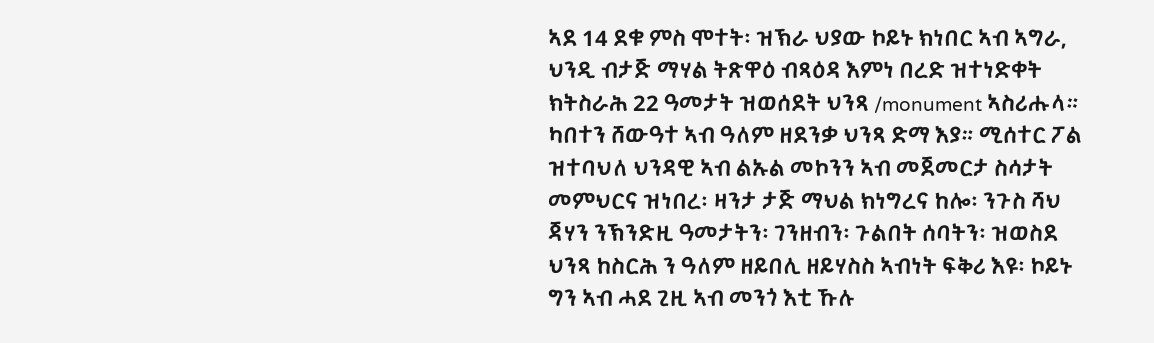ኣደ 14 ደቁ ምስ ሞተት፡ ዝኽራ ህያው ኮይኑ ክነበር ኣብ ኣግራ, ህንዲ ብታጅ ማሃል ትጽዋዕ ብጻዕዳ እምነ በረድ ዝተነድቀት ክትስራሕ 22 ዓመታት ዝወሰደት ህንጻ /monument ኣስሪሑላ። ካበተን ሸውዓተ ኣብ ዓለም ዘደንቃ ህንጻ ድማ እያ። ሚሰተር ፖል ዝተባህለ ህንዳዊ ኣብ ልኡል መኮንን ኣብ መጀመርታ ስሳታት መምህርና ዝነበረ፡ ዛንታ ታጅ ማህል ክነግረና ከሎ፡ ንጉስ ሻህ ጃሃን ንኽንድዚ ዓመታትን፡ ገንዘብን፡ ጉልበት ሰባትን፡ ዝወስደ ህንጻ ከስርሕ ን ዓለም ዘይበሊ ዘይሃስስ ኣብነት ፍቅሪ እዩ፡ ኮይኑ ግን ኣብ ሓደ ጊዚ ኣብ መንጎ እቲ ኹሉ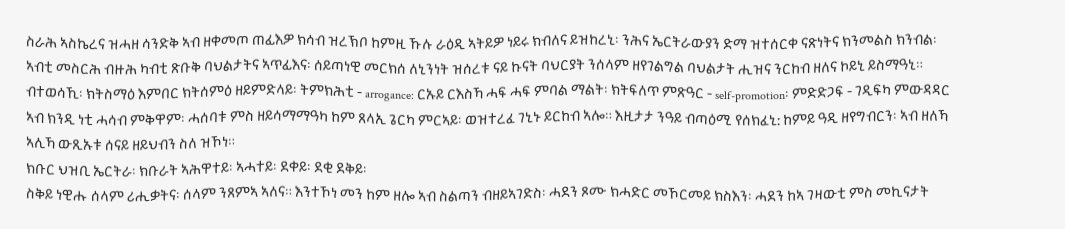ስራሕ ኣስኬረና ዝሓዘ ሳንድቅ ኣብ ዘቀመጦ ጠፊእዎ ክሳብ ዝረኽቦ ከምዚ ኹሉ ራዕዲ ኣትይዎ ነይሩ ክብለና ይዝከረኒ፡ ንሕና ኤርትራውያን ድማ ዝተሰርቀ ናጽነትና ክንመልስ ክንብል፡ ኣብቲ መስርሕ ብዙሕ ካብቲ ጽቡቅ ባህልታትና ኣጥፊእና፡ ሰይጣነዊ መርክሰ ለኒንነት ዝሰረቱ ናይ ኩናት ባህርያት ንሰላም ዘየገልግል ባህልታት ሒዝና ንርከብ ዘለና ኮይኒ ይስማዓኒ። ብተወሳኺ፡ ክትስማዕ እምበር ክትሰምዕ ዘይምድላይ፡ ትምክሕቲ - arrogance: ርኡይ ርእስኻ ሓፍ ሓፍ ምባል ማልት፡ ክትፍለጥ ምጽዓር - self-promotion፡ ምድድጋፍ - ገዲፍካ ምውዳዳር ኣብ ክንዲ ነቲ ሓሳብ ምቅዋም፡ ሓሰባቱ ምስ ዘይሳማማዓካ ከም ጸላኢ ጌርካ ምርኣይ፡ ወዝተረፈ ገኒኑ ይርከብ ኣሎ። እዚታታ ንዓይ ብጣዕሚ የሰክፈኒ: ከምይ ዓዲ ዘየግብርን፡ ኣብ ዘለኻ ኣሊኻ ውጺኡቱ ሰናይ ዘይህብን ስለ ዝኾነ።
ክቡር ህዝቢ ኤርትራ፡ ክቡራት ኣሕዋተይ፡ ኣሓተይ፡ ደቀይ፡ ደቂ ደቅይ፡
ስቅይ ነዊሑ ሰላም ሪሒቃትና፡ ሰላም ንጸምኣ ኣለና። እንተኾነ መን ከም ዘሎ ኣብ ስልጣን ብዘይኣገድስ፡ ሓደን ጾሙ ክሓድር መኾርመይ ክስእን፡ ሓደን ከኣ ገዛውቲ ምስ መኪናታት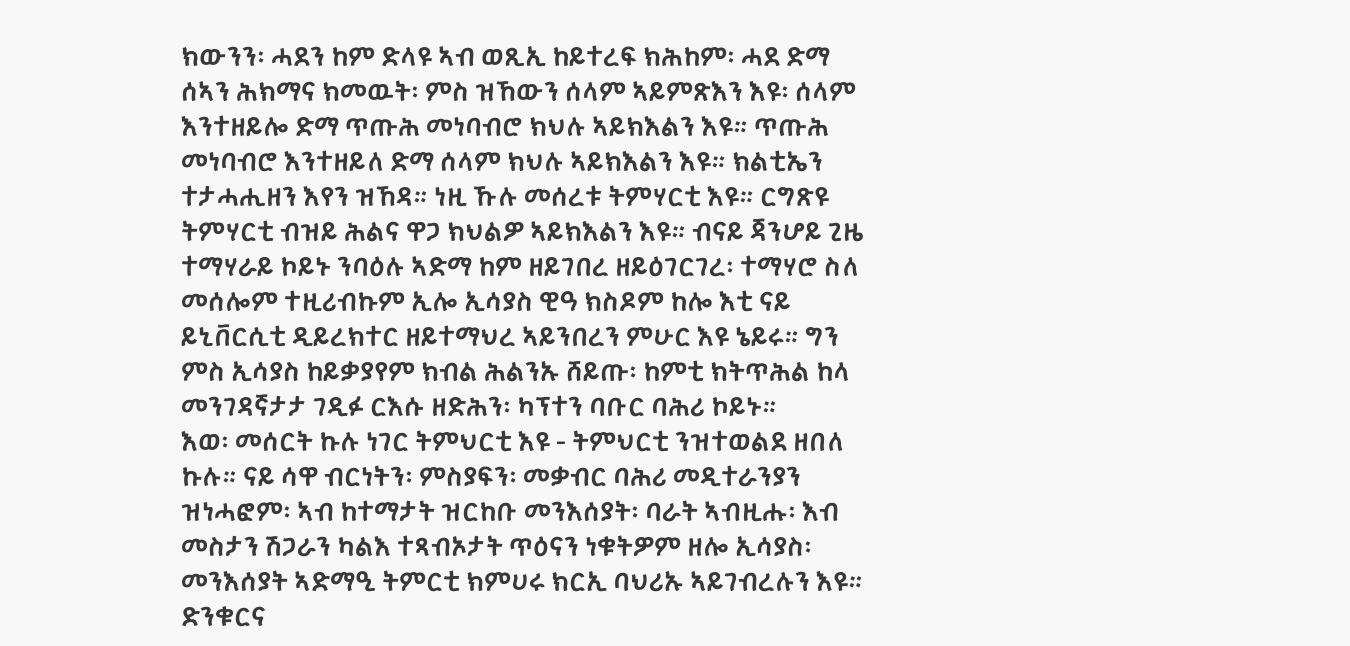ክውንን፡ ሓደን ከም ድላዩ ኣብ ወጺኢ ከይተረፍ ክሕከም፡ ሓደ ድማ ሰኣን ሕክማና ክመዉት፡ ምስ ዝኸውን ሰላም ኣይምጽእን እዩ፡ ሰላም እንተዘይሎ ድማ ጥጡሕ መነባብሮ ክህሉ ኣይክእልን እዩ። ጥጡሕ መነባብሮ እንተዘይለ ድማ ሰላም ክህሉ ኣይክእልን እዩ። ክልቲኤን ተታሓሒዘን እየን ዝኸዳ። ነዚ ኹሉ መሰረቱ ትምሃርቲ እዩ። ርግጽዩ ትምሃርቲ ብዝይ ሕልና ዋጋ ክህልዎ ኣይክእልን እዩ። ብናይ ጃንሆይ ጊዜ ተማሃራይ ኮይኑ ንባዕሉ ኣድማ ከም ዘይገበረ ዘይዕገርገረ፡ ተማሃሮ ስለ መሰሎም ተዚሪብኩም ኢሎ ኢሳያስ ዊዓ ክስዶም ከሎ እቲ ናይ ይኒቨርሲቲ ዲይረክተር ዘይተማህረ ኣይንበረን ምሁር እዩ ኔይሩ። ግን ምስ ኢሳያስ ከይቃያየም ክብል ሕልንኡ ሸይጡ፡ ከምቲ ክትጥሕል ከላ መንገዳኛታታ ገዲፉ ርእሱ ዘድሕን፡ ካፕተን ባቡር ባሕሪ ኮይኑ።
እወ፡ መሰርት ኩሉ ነገር ትምህርቲ እዩ - ትምህርቲ ንዝተወልደ ዘበለ ኩሉ። ናይ ሳዋ ብርነትን፡ ምስያፍን፡ መቃብር ባሕሪ መዲተራንያን ዝነሓፎም፡ ኣብ ከተማታት ዝርከቡ መንእሰያት፡ ባራት ኣብዚሑ፡ እብ መስታን ሽጋራን ካልእ ተጻብኦታት ጥዕናን ነቁትዎም ዘሎ ኢሳያስ፡ መንእሰያት ኣድማዒ ትምርቲ ክምሀሩ ክርኢ ባህሪኡ ኣይገብረሉን እዩ። ድንቁርና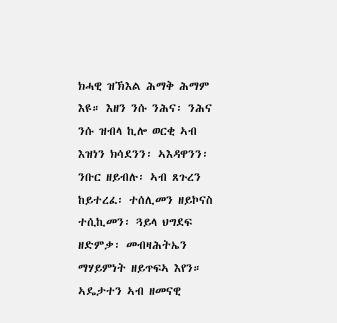ክሓዊ ዝኽእል ሕማቅ ሕማም እዩ። እዘን ንሱ ንሕና፡ ንሕና ንሱ ዝብላ ኪሎ ወርቂ ኣብ እዝነን ክሳደንን፡ ኣእዳዋንን፡ ንቡር ዘይብሉ፡ ኣብ ጸጉረን ከይተረፈ፡ ተሰሊመን ዘይኮናስ ተሲኪመን፡ ጓይላ ህግደፍ ዘድምቃ፡ መብዛሕትኤን ማሃይምነት ዘይጥፍኣ እየን። ኣዴታተን ኣብ ዘመናዊ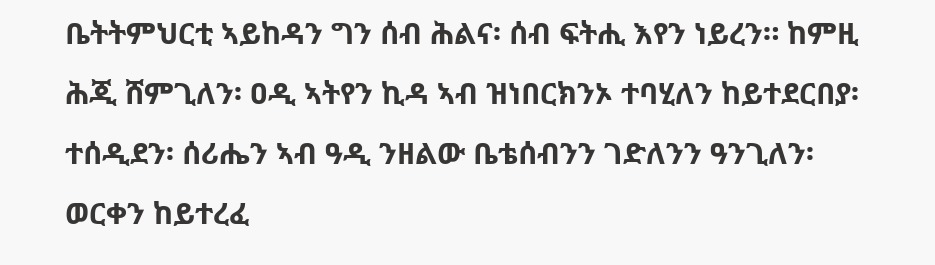ቤትትምህርቲ ኣይከዳን ግን ሰብ ሕልና፡ ሰብ ፍትሒ እየን ነይረን። ከምዚ ሕጂ ሸምጊለን፡ ዐዲ ኣትየን ኪዳ ኣብ ዝነበርክንኦ ተባሂለን ከይተደርበያ፡ ተሰዲደን፡ ሰሪሔን ኣብ ዓዲ ንዘልው ቤቴሰብንን ገድለንን ዓንጊለን፡ ወርቀን ከይተረፈ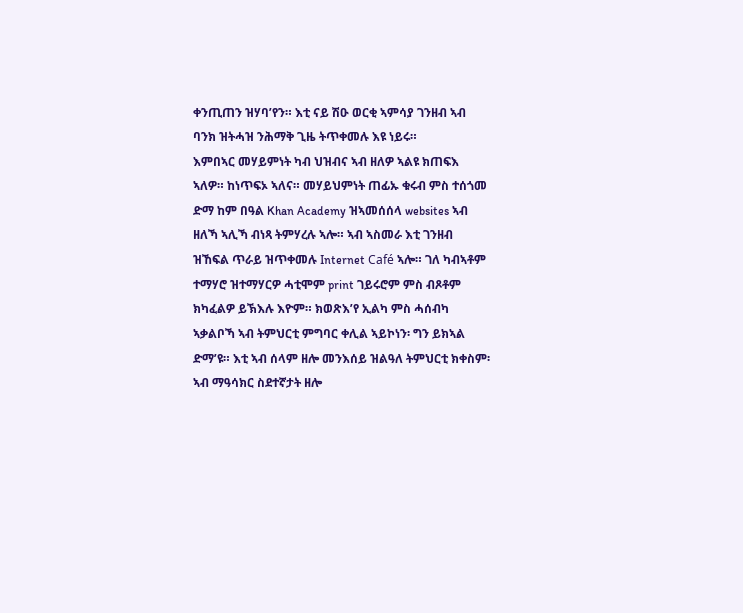ቀንጢጠን ዝሃባ’የን። እቲ ናይ ሽዑ ወርቂ ኣምሳያ ገንዘብ ኣብ ባንክ ዝትሓዝ ንሕማቅ ጊዜ ትጥቀመሉ እዩ ነይሩ።
እምበኣር መሃይምነት ካብ ህዝብና ኣብ ዘለዎ ኣልዩ ክጠፍእ ኣለዎ። ከነጥፍኦ ኣለና። መሃይህምነት ጠፊኡ ቁሩብ ምስ ተሰጎመ ድማ ከም በዓል Khan Academy ዝኣመሰሰላ websites ኣብ ዘለኻ ኣሊኻ ብነጻ ትምሃረሉ ኣሎ። ኣብ ኣስመራ እቲ ገንዘብ ዝኸፍል ጥራይ ዝጥቀመሉ Internet Café ኣሎ። ገለ ካብኣቶም ተማሃሮ ዝተማሃርዎ ሓቲሞም print ገይሩሮም ምስ ብጾቶም ክካፈልዎ ይኽእሉ እዮም። ክወጽእ’የ ኢልካ ምስ ሓሰብካ ኣቃልቦኻ ኣብ ትምህርቲ ምግባር ቀሊል ኣይኮነን፡ ግን ይክኣል ድማ’ዩ። እቲ ኣብ ሰላም ዘሎ መንእሰይ ዝልዓለ ትምህርቲ ክቀስም፡ ኣብ ማዓሳክር ስደተኛታት ዘሎ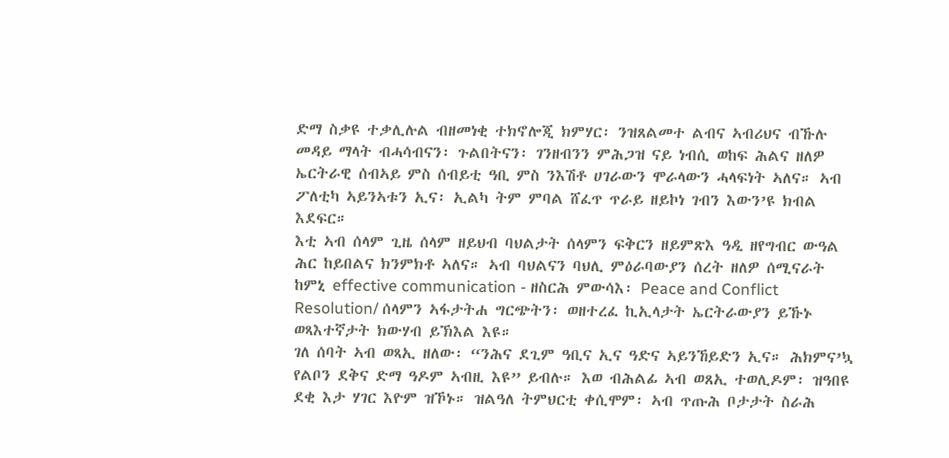ድማ ስቃዩ ተቃሊሉል ብዘመነቂ ተክኖሎጂ ክምሃር፡ ንዝጸልመተ ልብና ኣብሪህና ብኹሉ መዳይ ማላት ብሓሳብናን፡ ጉልበትናን፡ ገንዘብንን ምሕጋዝ ናይ ነብሲ ወከፍ ሕልና ዘለዎ ኤርትራዊ ሰብኣይ ምስ ሰብይቲ ዓቢ ምስ ንእሽቶ ሀገራውን ሞራላውን ሓላፍነት ኣለና። ኣብ ፖለቲካ ኣይንኣቱን ኢና፡ ኢልካ ትም ምባል ሸፈጥ ጥራይ ዘይኮነ ገብን እውን’ዩ ክብል እደፍር።
እቲ ኣብ ሰላም ጊዜ ሰላም ዘይህብ ባህልታት ሰላምን ፍቅርን ዘይምጽእ ዓዲ ዘየግብር ውዓል ሕር ከይበልና ክንምክቶ ኣለና። ኣብ ባህልናን ባህሊ ምዕራባውያን ሰረት ዘለዎ ሰሚናራት ከምኒ effective communication - ዘስርሕ ምውሳእ፡ Peace and Conflict Resolution/ ሰላምን ኣፋታትሐ ግርጭትን፡ ወዘተረፈ ኪኢላታት ኤርትራውያን ይኹኑ ወጻእተኛታት ክውሃብ ይኽእል እዩ።
ገለ ሰባት ኣብ ወጻኢ ዘለው፡ “ንሕና ደጊም ዓቢና ኢና ዓድና ኣይንኸይድን ኢና። ሕክምና’ኳ የልቦን ደቅና ድማ ዓዶም ኣብዚ እዩ” ይብሉ። እወ ብሕልፊ ኣብ ወጸኢ ተወሊዶም፡ ዝዓበዩ ደቂ እታ ሃገር እዮም ዝኾኑ። ዝልዓለ ትምህርቲ ቀሲሞም፡ ኣብ ጥጡሕ ቦታታት ስራሕ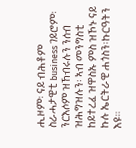ሒዞም፡ ናይ ብሕቶም ስራሓታዊቲ business ገይሮም፡ ንርእሶም ዝኸብሩሉን ንሰብ ዝሕግዝሉን፡ ኣብ መንግስቲ ከይተረፈ ዝዋስኡ ምስ ዝኾኑ ናይ ኩሉ ኤርትራዊ ሐጎስን፡ኩርዓትን እዩ።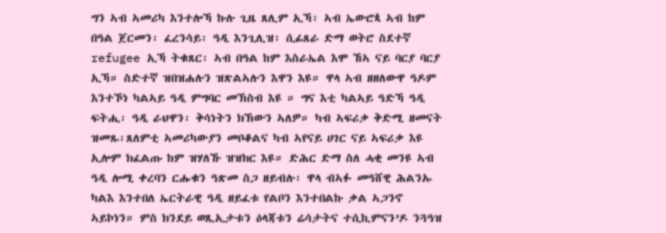ግን ኣብ ኣመሪካ እንተሎኻ ኩሉ ጊዜ ጸሊም ኢኻ፡ ኣብ ኤውሮጳ ኣብ ከም በዓል ጀርመን፡ ፈረንሳይ፡ ዓዲ እንጊሊዝ፡ ሲፊጸራ ድማ ወትሮ ስደተኛ refugee ኢኻ ትቁጸር፡ ኣብ በዓል ከም እስራኤል እሞ ኸኣ ናይ ባርያ ባርያ ኢኻ። ስድተኛ ዝበዝሐሉን ዝጽልኣሉን እዋን እዩ። ዋላ ኣብ ዘዘለውዋ ዓዶም እንተኾነ ካልኣይ ዓዲ ምግባር መኽስብ እዩ ። ግና እቲ ካልኣይ ዓድኻ ዓዲ ፍትሒ፡ ዓዲ ራህዋን፡ ቅሳነትን ክኽውን ኣለዎ። ካብ ኣፍሪቃ ቅድሚ ዘመናት ዝመጹ፡ጸለምቲ ኣመሪካውያን መቦቆልና ካብ ኣየናይ ሀገር ናይ ኣፍሪቃ እዩ ኢሎም ክፈልጡ ከም ዝሃለኹ ዝዝክር እዩ። ድሕር ድማ ስለ ሓቂ መንዩ ኣብ ዓዲ ሎሚ ቀረባን ርሑቁን ዓጽመ ስጋ ዘይብሉ፡ ዋላ ብኣፉ መዓሸዊ ሕልንኡ ካልእ እንተበለ ኤርትራዊ ዓዲ ዘይፈቱ የልቦን እንተበልኩ ቃል ኣጋንኖ ኣይኮነን። ምስ ክንደይ ወጺኢታቱን ዕላጃቱን ሬሳታትና ተሲኪምናን’ዶ ንጓዓዝ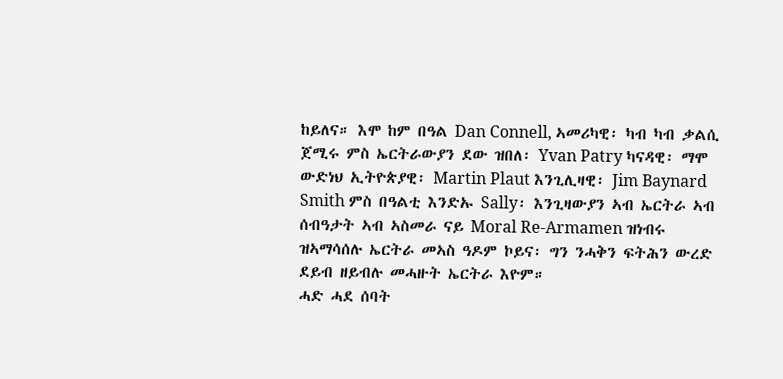ከይለና። እሞ ከም በዓል Dan Connell, ኣመሪካዊ፡ ካብ ካብ ቃልሲ ጀሚሩ ምስ ኤርትራውያን ደው ዝበለ፡ Yvan Patry ካናዳዊ፡ ማሞ ውድነህ ኢትዮጵያዊ፡ Martin Plaut እንጊሊዛዊ፡ Jim Baynard Smith ምስ በዓልቲ እንድኡ Sally፡ እንጊዛውያን ኣብ ኤርትራ ኣብ ሰብዓታት ኣብ ኣስመራ ናይ Moral Re-Armamen ዝነብሩ ዝኣማሳሰሉ ኤርትራ መኣስ ዓዶም ኮይና፡ ግን ንሓቅን ፍትሕን ውረድ ደይብ ዘይብሉ መሓዙት ኤርትራ እዮም።
ሓድ ሓደ ሰባት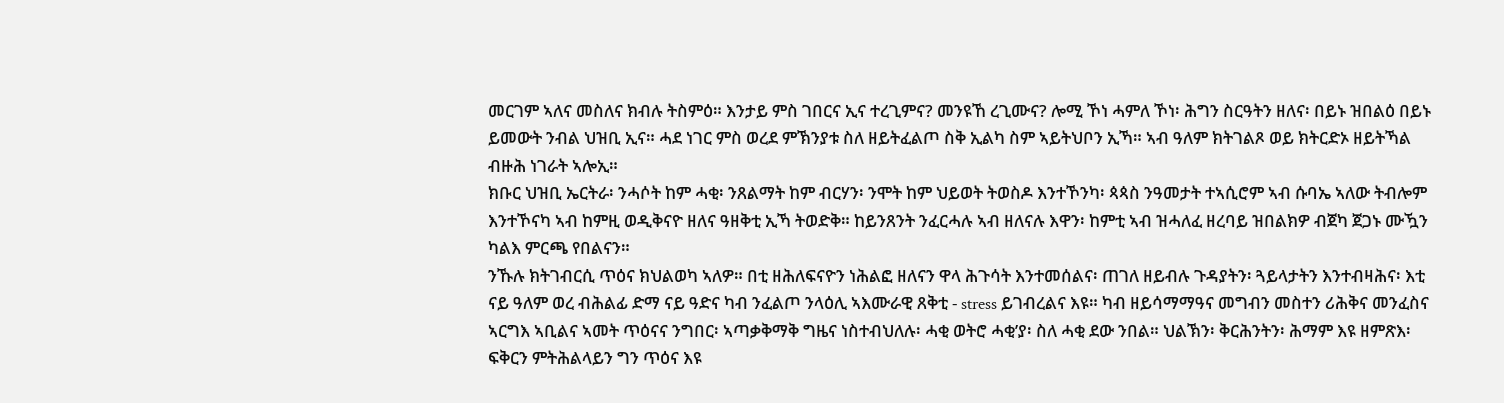መርገም ኣለና መስለና ክብሉ ትስምዕ። እንታይ ምስ ገበርና ኢና ተረጊምና? መንዩኸ ረጊሙና? ሎሚ ኾነ ሓምለ ኾነ፡ ሕግን ስርዓትን ዘለና፡ በይኑ ዝበልዕ በይኑ ይመውት ንብል ህዝቢ ኢና። ሓደ ነገር ምስ ወረደ ምኽንያቱ ስለ ዘይትፈልጦ ስቅ ኢልካ ስም ኣይትህቦን ኢኻ። ኣብ ዓለም ክትገልጾ ወይ ክትርድኦ ዘይትኻል ብዙሕ ነገራት ኣሎኢ።
ክቡር ህዝቢ ኤርትራ፡ ንሓሶት ከም ሓቂ፡ ንጸልማት ከም ብርሃን፡ ንሞት ከም ህይወት ትወስዶ እንተኾንካ፡ ጳጳስ ንዓመታት ተኣሲሮም ኣብ ሱባኤ ኣለው ትብሎም እንተኾናካ ኣብ ከምዚ ወዲቅናዮ ዘለና ዓዘቅቲ ኢኻ ትወድቅ። ከይንጸንት ንፈርሓሉ ኣብ ዘለናሉ እዋን፡ ከምቲ ኣብ ዝሓለፈ ዘረባይ ዝበልክዎ ብጀካ ጀጋኑ ሙዃን ካልእ ምርጫ የበልናን።
ንኹሉ ክትገብርሲ ጥዕና ክህልወካ ኣለዎ። በቲ ዘሕለፍናዮን ነሕልፎ ዘለናን ዋላ ሕጉሳት እንተመሰልና፡ ጠገለ ዘይብሉ ጉዳያትን፡ ጓይላታትን እንተብዛሕና፡ እቲ ናይ ዓለም ወረ ብሕልፊ ድማ ናይ ዓድና ካብ ንፈልጦ ንላዕሊ ኣእሙራዊ ጸቅቲ - stress ይገብረልና እዩ። ካብ ዘይሳማማዓና መግብን መስተን ሪሕቅና መንፈስና ኣርግእ ኣቢልና ኣመት ጥዕናና ንግበር፡ ኣጣቃቅማቅ ግዜና ነስተብህለሉ፡ ሓቂ ወትሮ ሓቂ’ያ፡ ስለ ሓቂ ደው ንበል። ህልኽን፡ ቅርሕንትን፡ ሕማም እዩ ዘምጽእ፡ ፍቅርን ምትሕልላይን ግን ጥዕና እዩ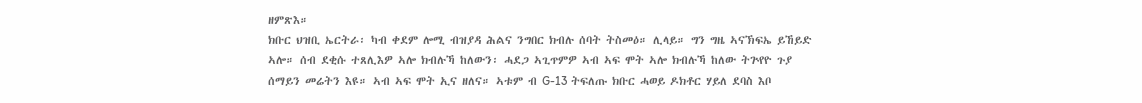ዘምጽእ።
ክቡር ህዝቢ ኤርትራ፡ ካብ ቀደም ሎሚ ብዝያዳ ሕልና ንግበር ክብሉ ሰባት ትስመዕ። ሊላይ። ግን ግዜ ኣናኽፍኤ ይኸይድ ኣሎ። ሰብ ደቂሱ ተጸሊእዎ ኣሎ ክብሉኻ ከለውን፡ ሓደጋ ኣጊጥምዎ ኣብ ኣፍ ሞት ኣሎ ክብሉኻ ከለው ትጕየዮ ጉያ ሰማይን መሬትን እዩ። ኣብ ኣፍ ሞት ኢና ዘለና። ኣቱም ብ G-13 ትፍለጡ ክቡር ሓወይ ዶክቶር ሃይለ ደባስ እቦ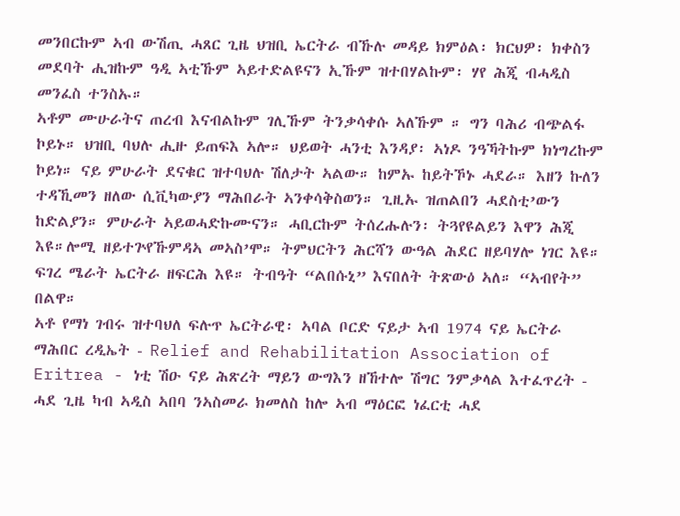መንበርኩም ኣብ ውሽጢ ሓጸር ጊዜ ህዝቢ ኤርትራ ብኹሉ መዳይ ክምዕል፡ ክርህዎ፡ ክቀስን መደባት ሒዝኩም ዓዲ ኣቲኹም ኣይተድልዩናን ኢኹም ዝተበሃልኩም፡ ሃየ ሕጂ ብሓዲስ መንፈስ ተንስኡ።
ኣቶም ሙሁራትና ጠረብ እናብልኩም ገሊኹም ትንቃሳቀሱ ኣለኹም ። ግን ባሕሪ ብጭልፋ ኮይኑ። ህዝቢ ባህሉ ሒዙ ይጠፍእ ኣሎ። ህይወት ሓንቲ እንዳያ፡ ኣነዶ ንዓኻትኩም ክነግረኩም ኮይነ። ናይ ምሁራት ደናቁር ዝተባህሉ ሽለታት ኣልው። ከምኡ ከይትኾኑ ሓደራ። እዘን ኩለን ተዳኺመን ዘለው ሲቪካውያን ማሕበራት ኣንቀሳቅስወን። ጊዚኡ ዝጠልበን ሓደስቲ’ውን ከድልያን። ምሁራት ኣይወሓድኩሙናን። ሓቢርኩም ትሰረሑሉን፡ ትጓየዩልይን እዋን ሕጂ እዩ።ሎሚ ዘይተጕየኹምዳኣ መኣስ’ሞ። ትምህርትን ሕርሻን ውዓል ሕደር ዘይባሃሎ ነገር እዩ። ፍገረ ሜራት ኤርትራ ዘፍርሕ እዩ። ትብዓት “ልበሱኒ” እናበለት ትጽውዕ ኣለ። “ኣብየት” በልዋ።
ኣቶ የማነ ገብሩ ዝተባህለ ፍሉጥ ኤርትራዊ፡ ኣባል ቦርድ ናይታ ኣብ 1974 ናይ ኤርትራ ማሕበር ረዲኤት - Relief and Rehabilitation Association of Eritrea - ነቲ ሽዑ ናይ ሕጽረት ማይን ውግእን ዘኸተሎ ሽግር ንምቃላል እተፈጥረት - ሓደ ጊዜ ካብ ኣዲስ ኣበባ ንኣስመራ ክመለስ ከሎ ኣብ ማዕርፎ ነፈርቲ ሓደ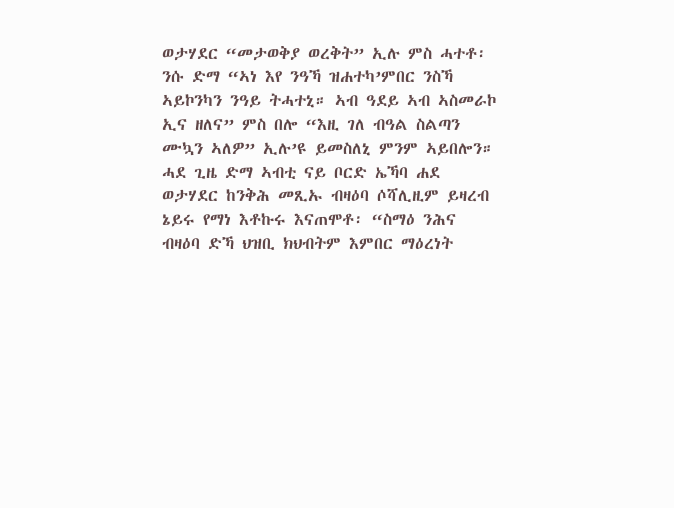ወታሃደር “መታወቅያ ወረቅት” ኢሉ ምስ ሓተቶ፡ ንሱ ድማ “ኣነ እየ ንዓኻ ዝሐተካ’ምበር ንስኻ ኣይኮንካን ንዓይ ትሓተኒ። ኣብ ዓደይ ኣብ ኣስመራኮ ኢና ዘለና” ምስ በሎ “እዚ ገለ ብዓል ስልጣን ሙኳን ኣለዎ” ኢሉ’ዩ ይመስለኒ ምንም ኣይበሎን። ሓደ ጊዜ ድማ ኣብቲ ናይ ቦርድ ኤኻባ ሐደ ወታሃደር ከንቅሕ መጺኡ ብዛዕባ ሶሻሊዚም ይዛረብ ኔይሩ የማነ እቶኩሩ እናጠሞቶ፡ “ስማዕ ንሕና ብዛዕባ ድኻ ህዝቢ ክህብትም እምበር ማዕረነት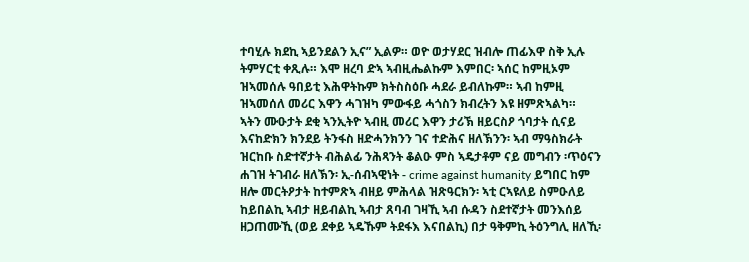ተባሂሉ ክደኪ ኣይንደልን ኢና” ኢልዎ። ወዮ ወታሃደር ዝብሎ ጠፊእዋ ስቅ ኢሉ ትምሃርቲ ቀጺሉ። እሞ ዘረባ ድኣ ኣብዚሔልኩም እምበር፡ ኣሰር ከምዚኦም ዝኣመሰሉ ዓበይቲ እሕዋትኩም ክትስስዕቡ ሓደራ ይብለኩም። ኣብ ከምዚ ዝኣመሰለ መሪር እዋን ሓገዝካ ምውፋይ ሓጎስን ክብረትን እዩ ዘምጽኣልካ።
ኣትን ሙዑታት ደቂ ኣንኢትዮ ኣብዚ መሪር እዋን ታሪኽ ዘይርስዖ ጎባታት ሲናይ እናከድክን ክንደይ ትንፋስ ዘድሓንክንን ገና ተድሕና ዘለኽንን፡ ኣብ ማዓስክራት ዝርከቡ ስድተኛታት ብሕልፊ ንሕጻንት ቆልዑ ምስ ኣዴታቶም ናይ መግብን ፡ጥዕናን ሐገዝ ትገብራ ዘለኽን፡ ኢ-ሰብኣዊነት - crime against humanity ይግበር ከም ዘሎ መርትዖታት ከተምጽኣ ብዘይ ምሕላል ዝጽዓርክን፡ ኣቲ ርኣዩለይ ስምዑለይ ከይበልኪ ኣብታ ዘይብልኪ ኣብታ ጸባብ ገዛኺ ኣብ ሱዳን ስደተኛታት መንእሰይ ዘጋጠሙኺ (ወይ ደቀይ ኣዴኹም ትደፋእ እናበልኪ) በታ ዓቅምኪ ትዕንግሊ ዘለኺ፡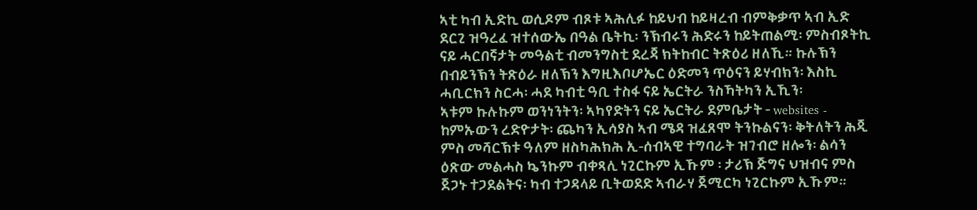ኣቲ ካብ ኢድኪ ወሲዶም ብጾቱ ኣሕሊፉ ከይህብ ከይዛረብ ብምቅቃጥ ኣብ ኢድ ደርጊ ዝዓረፈ ዝተሰውኤ በዓል ቤትኪ፡ ንኽብሩን ሕድሩን ከይትጠልሚ፡ ምስብጾትኪ ናይ ሓርበኛታት መዓልቲ ብመንግስቲ ደረጃ ክትከብር ትጽዕሪ ዘለኺ። ኩሉኽን በብይንኽን ትጽዕራ ዘለኽን እግዚእቦሆኤር ዕድመን ጥዕናን ይሃብክን፡ እስኪ ሓቢርክን ስርሓ፡ ሓደ ካብቲ ዓቢ ተስፋ ናይ ኤርትራ ንስኻትካን ኢኺን፡
ኣቱም ኩሉኩም ወንነንትን፡ ኣካየድትን ናይ ኤርትራ ደምቤታት - websites - ከምኡውን ረድዮታት፡ ጨካን ኢሳያስ ኣብ ሜዳ ዝፈጸሞ ትንኩልናን፡ ቅትለትን ሕጂ ምስ መሻርኽቱ ዓለም ዘስካሕክሕ ኢ-ሰብኣዊ ተግባራት ዝገብሮ ዘሎን፡ ልሳን ዕጽው መልሓስ ኴንኩም ብቀጻሊ ነጊርኩም ኢኹም ፡ ታሪኽ ጅግና ህዝብና ምስ ጀጋኑ ተጋደልትና፡ ካብ ተጋዳላይ ቢትወደድ ኣብራሃ ጀሚርካ ነጊርኩም ኢኹም።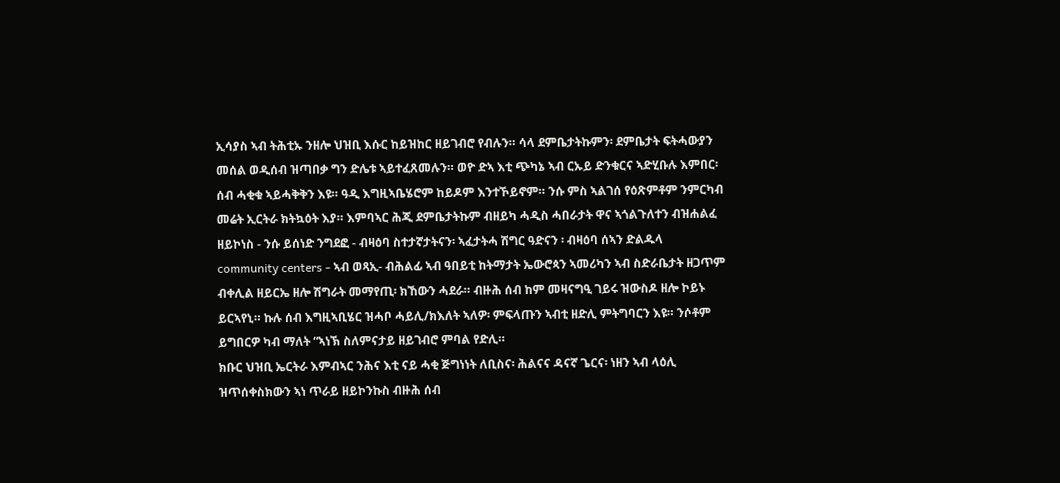ኢሳያስ ኣብ ትሕቲኡ ንዘሎ ህዝቢ እሱር ከይዝከር ዘይገብሮ የብሉን። ሳላ ደምቤታትኩምን፡ ደምቤታት ፍትሓውያን መሰል ወዲሰብ ዝጣበቃ ግን ድሌቱ ኣይተፈጸመሉን። ወዮ ድኣ እቲ ጭካኔ ኣብ ርኡይ ድንቁርና ኣድሂቡሉ እምበር፡ ሰብ ሓቂቁ ኣይሓቅቅን እዩ። ዓዲ እግዚኣቤሄሮም ከይዶም እንተኾይኖም። ንሱ ምስ ኣልገሰ የዕጽምቶም ንምርካብ መሬት ኢርትራ ክትኳዕት እያ። እምባኣር ሕጂ ደምቤታትኩም ብዘይካ ሓዲስ ሓበራታት ዋና ኣጎልጉለተን ብዝሐልፈ ዘይኮነስ - ንሱ ይሰነድ ንግደፎ - ብዛዕባ ስተታኛታትናን፡ ኣፈታትሓ ሽግር ዓድናን ፡ ብዛዕባ ሰኣን ድልዱላ community centers - ኣብ ወጻኢ- ብሕልፊ ኣብ ዓበይቲ ከትማታት ኤውሮጳን ኣመሪካን ኣብ ስድራቤታት ዘጋጥም ብቀሊል ዘይርኤ ዘሎ ሽግራት መማየጢ፡ ክኸውን ሓደራ። ብዙሕ ሰብ ከም መዛናግዒ ገይሩ ዝውስዶ ዘሎ ኮይኑ ይርኣየኒ። ኩሉ ሰብ እግዚኣቢሄር ዝሓቦ ሓይሊ/ክእለት ኣለዎ፡ ምፍላጡን ኣብቲ ዘድሊ ምትግባርን እዩ። ንሶቶም ይግበርዎ ካብ ማለት “ኣነኽ ስለምናታይ ዘይገብሮ ምባል የድሊ።
ክቡር ህዝቢ ኤርትራ እምብኣር ንሕና እቲ ናይ ሓቂ ጅግነነት ለቢስና፡ ሕልናና ዳናኛ ጌርና፡ ነዘን ኣብ ላዕሊ ዝጥሰቀስክውን ኣነ ጥራይ ዘይኮንኩስ ብዙሕ ሰብ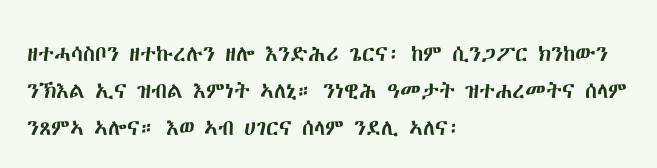ዘተሓሳስቦን ዘተኩረሉን ዘሎ እንድሕሪ ጌርና፡ ከም ሲንጋፖር ክንከውን ንኽእል ኢና ዝብል እምነት ኣለኒ። ንነዊሕ ዓመታት ዝተሐረመትና ሰላም ንጸምኣ ኣሎና። እወ ኣብ ሀገርና ሰላም ንደሊ ኣለና፡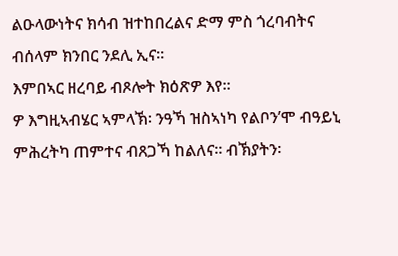ልዑላውነትና ክሳብ ዝተከበረልና ድማ ምስ ጎረባብትና ብሰላም ክንበር ንደሊ ኢና።
እምበኣር ዘረባይ ብጾሎት ክዕጽዎ እየ።
ዎ እግዚኣብሄር ኣምላኽ፡ ንዓኻ ዝስኣነካ የልቦን’ሞ ብዓይኒ ምሕረትካ ጠምተና ብጸጋኻ ከልለና። ብኽያትን፡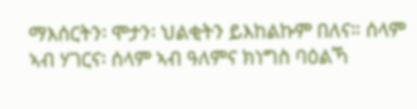ማእሰርትን፡ ሞታን፡ ህልቂትን ይእከልኩም በለና። ሰላም ኣብ ሃገርና፡ ሰላም ኣብ ዓለምና ክነግስ ባዕልኻ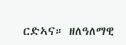ርድኣና። ዘለዓለማዊ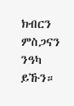ክብርን ምስጋናን ንዓካ ይኹን።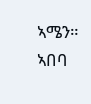ኣሜን።
ኣበባ